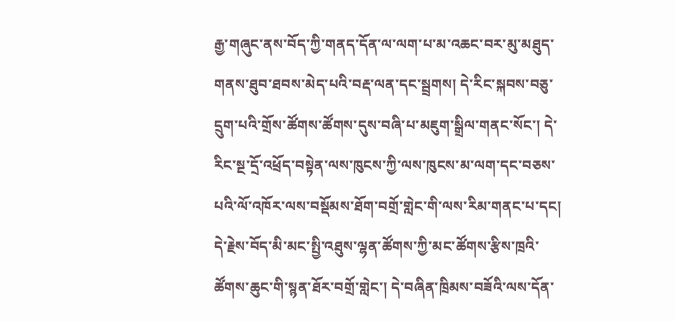རྒྱ་གཞུང་ནས་བོད་ཀྱི་གནད་དོན་ལ་ལག་པ་མ་འཆང་བར་མུ་མཐུད་གནས་ཐུབ་ཐབས་མེད་པའི་བརྡ་ལན་དང་སྦྲགས། དེ་རིང་སྐབས་བཅུ་དྲུག་པའི་གྲོས་ཚོགས་ཚོགས་དུས་བཞི་པ་མཇུག་སྒྲིལ་གནང་སོང་། དེ་རིང་སྔ་དྲོ་འཕྲོད་བསྟེན་ལས་ཁུངས་ཀྱི་ལས་ཁུངས་མ་ལག་དང་བཅས་པའི་ལོ་འཁོར་ལས་བསྡོམས་ཐོག་བགྲོ་གླེང་གི་ལས་རིམ་གནང་པ་དང། དེ་རྗེས་བོད་མི་མང་སྤྱི་འཐུས་ལྷན་ཚོགས་ཀྱི་མང་ཚོགས་རྩིས་ཁྲའི་ཚོགས་ཆུང་གི་སྙན་ཐོར་བགྲོ་གླེང་། དེ་བཞིན་ཁྲིམས་བཟོའི་ལས་དོན་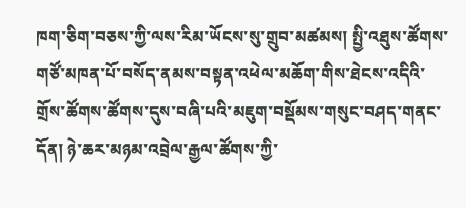ཁག་ཅིག་བཅས་ཀྱི་ལས་རིམ་ཡོངས་སུ་གྲུབ་མཚམས། སྤྱི་འཐུས་ཚོགས་གཙོ་མཁན་པོ་བསོད་ནམས་བསྟན་འཕེལ་མཆོག་གིས་ཐེངས་འདིའི་གྲོས་ཚོགས་ཚོགས་དུས་བཞི་པའི་མཇུག་བསྡོམས་གསུང་བཤད་གནང་དོན། ཉེ་ཆར་མཉམ་འབྲེལ་རྒྱལ་ཚོགས་ཀྱི་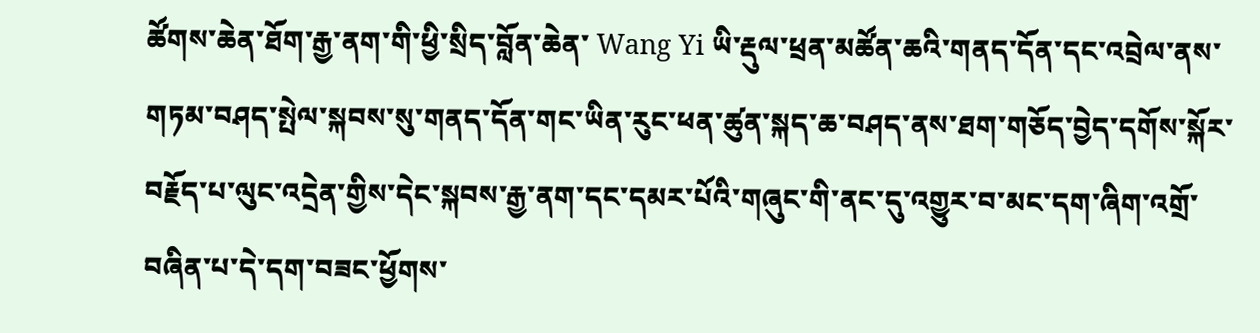ཚོགས་ཆེན་ཐོག་རྒྱ་ནག་གི་ཕྱི་སྲིད་བློན་ཆེན་ Wang Yi ཡི་རྡུལ་ཕྲན་མཚོན་ཆའི་གནད་དོན་དང་འབྲེལ་ནས་གཏམ་བཤད་སྤེལ་སྐབས་སུ་གནད་དོན་གང་ཡིན་རུང་ཕན་ཚུན་སྐད་ཆ་བཤད་ནས་ཐག་གཅོད་བྱེད་དགོས་སྐོར་བརྗོད་པ་ལུང་འདྲེན་གྱིས་དེང་སྐབས་རྒྱ་ནག་དང་དམར་པོའི་གཞུང་གི་ནང་དུ་འགྱུར་བ་མང་དག་ཞིག་འགྲོ་བཞིན་པ་དེ་དག་བཟང་ཕྱོགས་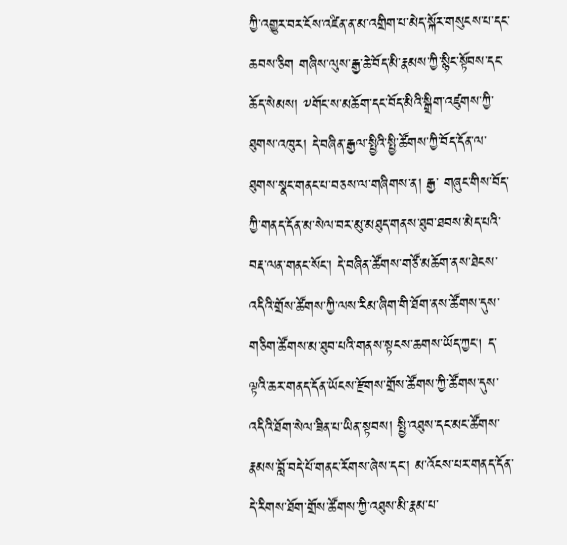ཀྱི་འགྱུར་བར་ངོས་འཛིན་ན་མ་འགྲིག་པ་མེད་སྐོར་གསུངས་པ་དང་ཆབས་ཅིག གཞིས་ལུས་རྒྱ་ཆེ་བོད་མི་རྣམས་ཀྱི་སྙིང་སྟོབས་དང་ཆོད་སེམས། ༸གོང་ས་མཆོག་དང་བོད་མིའི་སྒྲིག་འཛུགས་ཀྱི་ཐུགས་འཁུར། དེ་བཞིན་རྒྱལ་སྤྱིའི་སྤྱི་ཚོགས་ཀྱི་བོད་དོན་ལ་ཐུགས་སྣང་གནང་པ་བཅས་ལ་གཞིགས་ན། རྒྱ་ གཞུང་གིས་བོད་ཀྱི་གནད་དོན་མ་སེལ་བར་མུ་མཐུད་གནས་ཐུབ་ཐབས་མེད་པའི་བརྡ་ལན་གནང་སོང་། དེ་བཞིན་ཚོགས་གཙོ་མཆོག་ནས་ཐེངས་འདིའི་གྲོས་ཚོགས་ཀྱི་ལས་རིམ་ཞིག་གི་ཐོག་ནས་ཚོགས་དུས་གཅིག་ཚོགས་མ་ཐུབ་པའི་གནས་སྟངས་ཆགས་ཡོད་ཀྱང། ད་ལྟའི་ཆར་གནད་དོན་ཡོངས་རྫོགས་གྲོས་ཚོགས་ཀྱི་ཚོགས་དུས་འདིའི་ཐོག་སེལ་ཟིན་པ་ཡིན་སྟབས། སྤྱི་འཐུས་དང་མང་ཚོགས་རྣམས་བློ་བདེ་པོ་གནང་རོགས་ཞེས་དང་། མ་འོངས་པར་གནད་དོན་དེ་རིགས་ཐོག་གྲོས་ཚོགས་ཀྱི་འཐུས་མི་རྣམ་པ་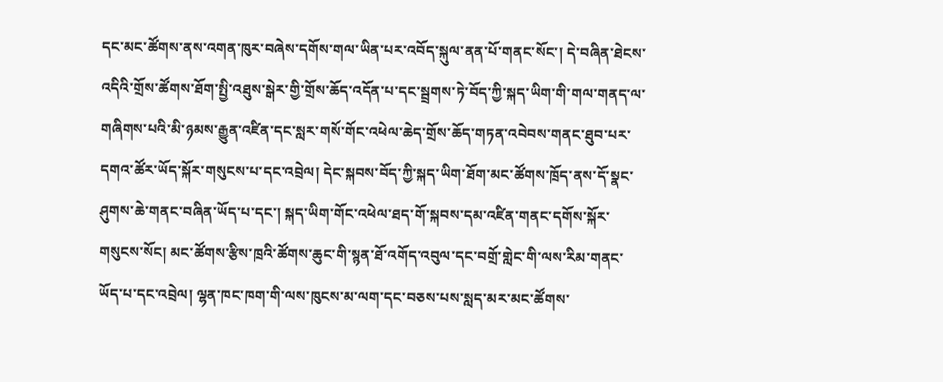དང་མང་ཚོགས་ནས་འགན་ཁུར་བཞེས་དགོས་གལ་ཡིན་པར་འབོད་སྐུལ་ནན་པོ་གནང་སོང་། དེ་བཞིན་ཐེངས་འདིའི་གྲོས་ཚོགས་ཐོག་སྤྱི་འཐུས་སྒེར་གྱི་གྲོས་ཆོད་འདོན་པ་དང་སྦྲགས་ཏེ་བོད་ཀྱི་སྐད་ཡིག་གི་གལ་གནད་ལ་གཞིགས་པའི་མི་ཉམས་རྒྱུན་འཛིན་དང་སླར་གསོ་གོང་འཕེལ་ཆེད་གྲོས་ཆོད་གཏན་འབེབས་གནང་ཐུབ་པར་དགའ་ཚོར་ཡོད་སྐོར་གསུངས་པ་དང་འབྲེལ། དེང་སྐབས་བོད་ཀྱི་སྐད་ཡིག་ཐོག་མང་ཚོགས་ཁྲོད་ནས་དོ་སྣང་ཤུགས་ཆེ་གནང་བཞིན་ཡོད་པ་དང་། སྐད་ཡིག་གོང་འཕེལ་ཐད་གོ་སྐབས་དམ་འཛིན་གནང་དགོས་སྐོར་གསུངས་སོང། མང་ཚོགས་རྩིས་ཁྲའི་ཚོགས་ཆུང་གི་སྙན་ཐོ་འགོད་འབུལ་དང་བགྲོ་གླེང་གི་ལས་རིམ་གནང་ཡོད་པ་དང་འབྲེལ། ལྷན་ཁང་ཁག་གི་ལས་ཁུངས་མ་ལག་དང་བཅས་པས་སླད་མར་མང་ཚོགས་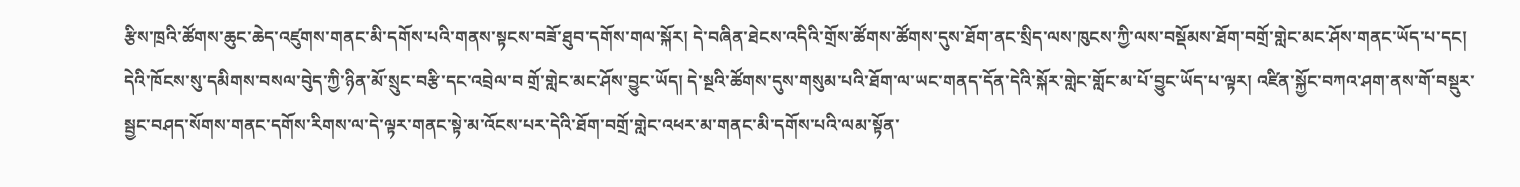རྩིས་ཁྲའི་ཚོགས་ཆུང་ཆེད་འཛུགས་གནང་མི་དགོས་པའི་གནས་སྟངས་བཟོ་ཐུབ་དགོས་གལ་སྐོར། དེ་བཞིན་ཐེངས་འདིའི་གྲོས་ཚོགས་ཚོགས་དུས་ཐོག་ནང་སྲིད་ལས་ཁུངས་ཀྱི་ལས་བསྡོམས་ཐོག་བགྲོ་གླེང་མང་ཤོས་གནང་ཡོད་པ་དང། དེའི་ཁོངས་སུ་དམིགས་བསལ་བེུད་ཀྱི་ཉིན་མོ་སྲུང་བརྩི་དང་འབྲེལ་བ གྲོ་གླེང་མང་ཤོས་བྱུང་ཡོད། དེ་སྔའི་ཚོགས་དུས་གསུམ་པའི་ཐོག་ལ་ཡང་གནད་དོན་དེའི་སྐོར་གླེང་གློང་མ་པོ་བྱུང་ཡོད་པ་ལྟར། འཛིན་སྐྱོང་བཀའ་ཤག་ནས་གོ་བསྡུར་སྦྱང་བཤད་སོགས་གནང་དགོས་རིགས་ལ་དེ་ལྟར་གནང་སྟེ་མ་འོངས་པར་དེའི་ཐོག་བགྲོ་གླེང་འཕར་མ་གནང་མི་དགོས་པའི་ལམ་སྟོན་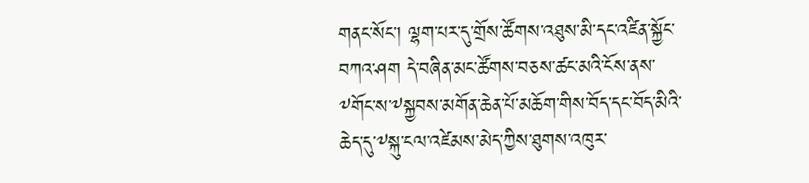གནང་སོང་། ལྷག་པར་དུ་གྲོས་ཚོགས་འཐུས་མི་དང་འཛིན་སྐྱོང་བཀའ་ཤག དེ་བཞིན་མང་ཚོགས་བཅས་ཚང་མའི་ངོས་ནས་༸གོང་ས་༸སྐྱབས་མགོན་ཆེན་པོ་མཆོག་གིས་བོད་དང་བོད་མིའི་ཆེད་དུ་༸སྐུ་ངལ་འཛེམས་མེད་ཀྱིས་ཐུགས་འཁུར་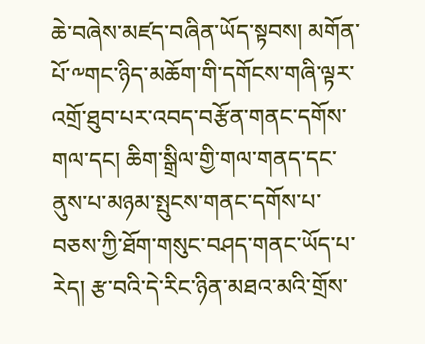ཆེ་བཞེས་མཛད་བཞིན་ཡོད་སྟབས། མགོན་པོ་༸གང་ཉིད་མཆོག་གི་དགོངས་གཞི་ལྟར་འགྲོ་ཐུབ་པར་འབད་བརྩོན་གནང་དགོས་གལ་དང། ཆིག་སྒྲིལ་གྱི་གལ་གནད་དང་ནུས་པ་མཉམ་སྤུངས་གནང་དགོས་པ་བཅས་ཀྱི་ཐོག་གསུང་བཤད་གནང་ཡོད་པ་རེད། རྩ་བའི་དེ་རིང་ཉིན་མཐའ་མའི་གྲོས་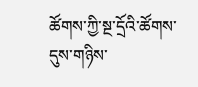ཚོགས་ཀྱི་སྔ་དྲོའི་ཚོགས་དུས་གཉིས་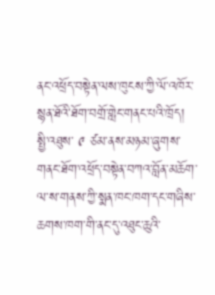ནང་འཕྲོད་བསྟེན་ལས་ཁུངས་ཀྱི་ལོ་འཁོར་སྙན་ཐོའི་ཐོག་བགྲོ་གླེང་གནང་པའི་ཁྲོད། སྤྱི་འཐུས་ ༩ ཙམ་ནས་མཉམ་ཞུགས་གནང་ཐོག་འཕྲོད་བསྟེན་བཀའ་བློན་མཆོག་ལ་ས་གནས་ཀྱི་སྨན་ཁང་ཁག་དང་གཞིས་ཆགས་ཁག་གི་ནང་དུ་འཐུང་ཆུའི་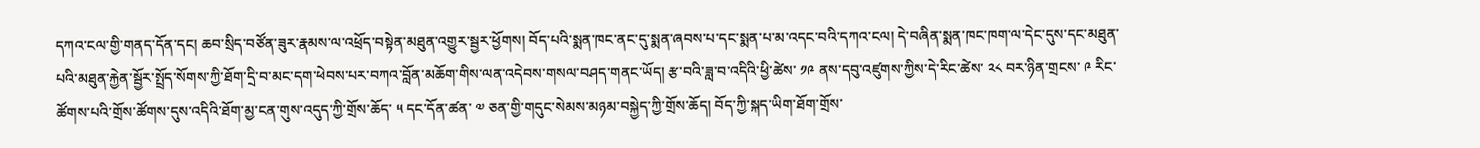དཀའ་ངལ་གྱི་གནད་དོན་དང། ཆབ་སྲིད་བཙོན་ཟུར་རྣམས་ལ་འཕྲོད་བསྟེན་མཐུན་འགྱུར་སྦྱར་ཕྱོགས། བོད་པའི་སྨན་ཁང་ནང་དུ་སྨན་ཞབས་པ་དང་སྨན་པ་མ་འདང་བའི་དཀའ་ངལ། དེ་བཞིན་སྨན་ཁང་ཁག་ལ་དེང་དུས་དང་མཐུན་པའི་མཐུན་རྐྱེན་སྦྱོར་སྤྲོད་སོགས་ཀྱི་ཐོག་དྲི་བ་མང་དག་ཕེབས་པར་བཀའ་བློན་མཆོག་གིས་ལན་འདེབས་གསལ་བཤད་གནང་ཡོད། རྩ་བའི་ཟླ་བ་འདིའི་ཕྱི་ཚེས་ ༡༩ ནས་དབུ་འཛུགས་ཀྱིས་དེ་རིང་ཚེས་ ༢༨ བར་ཉིན་གྲངས་ ༩ རིང་ཚོགས་པའི་གྲོས་ཚོགས་དུས་འདིའི་ཐོག་མྱ་ངན་གུས་འདུད་ཀྱི་གྲོས་ཆོད་ ༥ དང་དོན་ཚན་ ༧ ཅན་གྱི་གདུང་སེམས་མཉམ་བསྐྱེད་ཀྱི་གྲོས་ཆོད། བོད་ཀྱི་སྐད་ཡིག་ཐོག་གྲོས་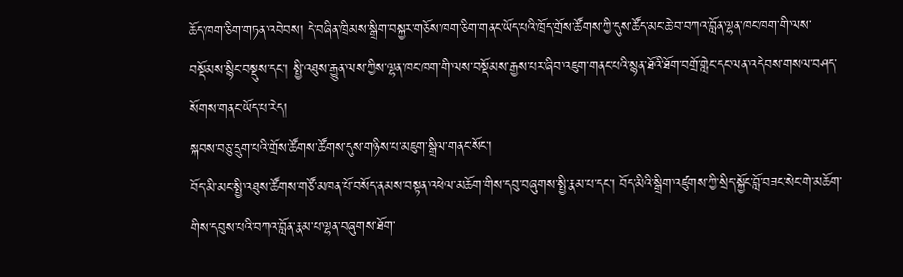ཆོད་ཁག་ཅིག་གཏན་འབེབས། དེ་བཞིན་ཁྲིམས་སྒྲིག་བསྐྱར་གཅོས་ཁག་ཅིག་གནང་ཡོད་པའི་ཁྲོད་གྲོས་ཚོགས་ཀྱི་དུས་ཚོད་མང་ཆེ་བ་བཀའ་བློན་ལྷན་ཁང་ཁག་གི་ལས་བསྡོམས་སྙིང་བསྡུས་དང་། སྤྱི་འཐུས་རྒྱུན་ལས་ཀྱིས་ལྷན་ཁང་ཁག་གི་ལས་བསྡོམས་རྒྱས་པར་ཞིབ་འཇུག་གནང་པའི་སྙན་ཐོའི་ཐོག་བགྲོ་གླེང་དང་ལན་འདེབས་གསལ་བཤད་སོགས་གནང་ཡོད་པ་རེད།
སྐབས་བཅུ་དྲུག་པའི་གྲོས་ཚོགས་ཚོགས་དུས་གཉིས་པ་མཇུག་སྒྲིལ་གནང་སོང་།
བོད་མི་མང་སྤྱི་འཐུས་ཚོགས་གཙོ་མཁན་པོ་བསོད་ནམས་བསྟན་འཕེལ་མཆོག་གིས་དབུ་བཞུགས་སྤྱི་རྣམ་པ་དང་། བོད་མིའི་སྒྲིག་འཛུགས་ཀྱི་སྲིད་སྐྱོང་བློ་བཟང་སེང་གེ་མཆོག་གིས་དབུས་པའི་བཀའ་བློན་རྣམ་པ་ལྷན་བཞུགས་ཐོག་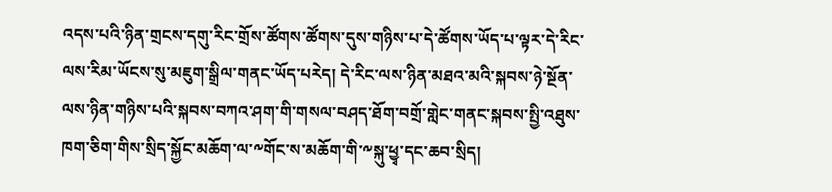འདས་པའི་ཉིན་གྲངས་དགུ་རིང་གྲོས་ཚོགས་ཚོགས་དུས་གཉིས་པ་དེ་ཚོགས་ཡོད་པ་ལྟར་དེ་རིང་ལས་རིམ་ཡོངས་སུ་མཇུག་སྒྲིལ་གནང་ཡོད་པརེད། དེ་རིང་ལས་ཉིན་མཐའ་མའི་སྐབས་ཉེ་སྔོན་ལས་ཉིན་གཉིས་པའི་སྐབས་བཀའ་ཤག་གི་གསལ་བཤད་ཐོག་བགྲོ་གླེང་གནང་སྐབས་སྤྱི་འཐུས་ཁག་ཅིག་གིས་སྲིད་སྐྱོང་མཆོག་ལ་༸གོང་ས་མཆོག་གི་༸སྐུ་ཕྱྭ་དང་ཆབ་སྲིད།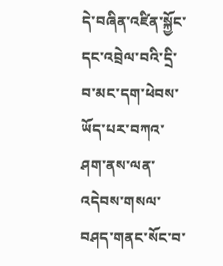དེ་བཞིན་འཛིན་སྐྱོང་དང་འབྲེལ་བའི་དྲི་བ་མང་དག་ཕེབས་ཡོད་པར་བཀའ་ཤག་ནས་ལན་འདེབས་གསལ་བཤད་གནང་སོང་བ་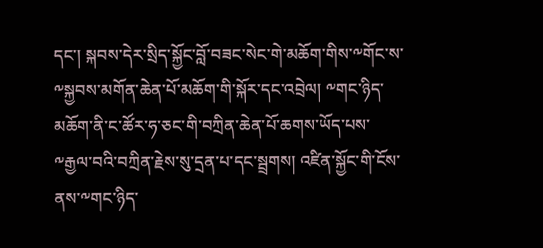དང་། སྐབས་དེར་སྲིད་སྐྱོང་བློ་བཟང་སེང་གེ་མཆོག་གིས་༸གོང་ས་༸སྐྱབས་མགོན་ཆེན་པོ་མཆོག་གི་སྐོར་དང་འབྲེལ། ༸གང་ཉིད་མཆོག་ནི་ང་ཚོར་ཧ་ཅང་གི་བཀྲིན་ཆེན་པོ་ཆགས་ཡོད་པས་༸རྒྱལ་བའི་བཀྲིན་རྗེས་སུ་དྲན་པ་དང་སྦྲགས། འཛིན་སྐྱོང་གི་ངོས་ནས་༸གང་ཉིད་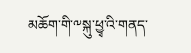མཆོག་གི་༸སྐུ་ཕྱྭ་འི་གནད་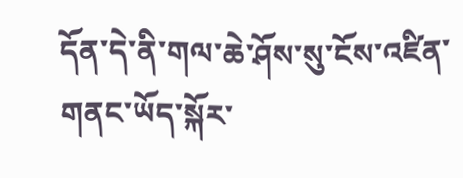དོན་དེ་ནི་གལ་ཆེ་ཤོས་སུ་ངོས་འཛིན་གནང་ཡོད་སྐོར་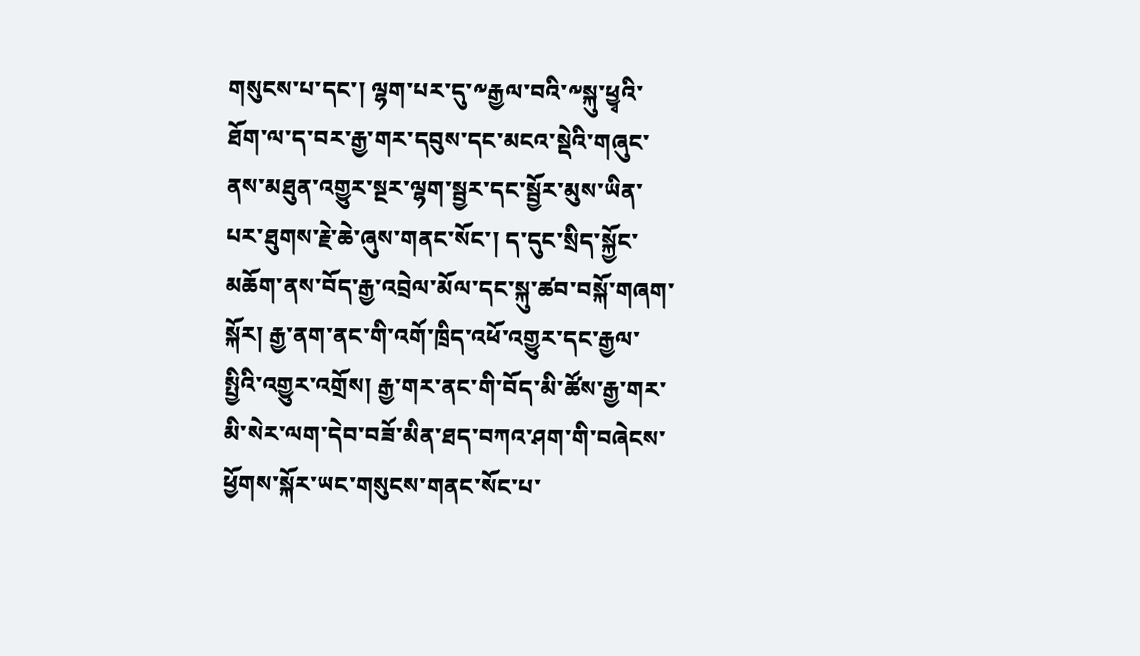གསུངས་པ་དང་། ལྷག་པར་དུ་༸རྒྱལ་བའི་༸སྐུ་ཕྱྭའི་ཐོག་ལ་ད་བར་རྒྱ་གར་དབུས་དང་མངའ་སྡེའི་གཞུང་ནས་མཐུན་འགྱུར་སྔར་ལྷག་སྦྱར་དང་སྦྱོར་མུས་ཡིན་པར་ཐུགས་རྗེ་ཆེ་ཞུས་གནང་སོང་། ད་དུང་སྲིད་སྐྱོང་མཆོག་ནས་བོད་རྒྱ་འབྲེལ་མོལ་དང་སྐུ་ཚབ་བསྐོ་གཞག་སྐོར། རྒྱ་ནག་ནང་གི་འགོ་ཁྲིད་འཕོ་འགྱུར་དང་རྒྱལ་སྤྱིའི་འགྱུར་འགྲོས། རྒྱ་གར་ནང་གི་བོད་མི་ཚོས་རྒྱ་གར་མི་སེར་ལག་དེབ་བཟོ་མིན་ཐད་བཀའ་ཤག་གི་བཞེངས་ཕྱོགས་སྐོར་ཡང་གསུངས་གནང་སོང་པ་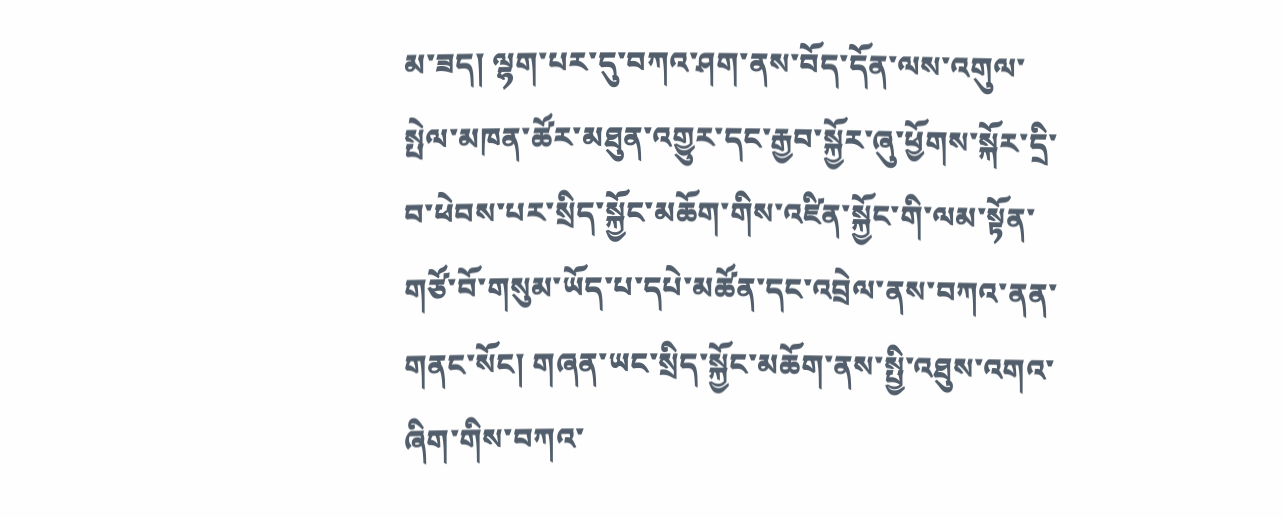མ་ཟད། ལྷག་པར་དུ་བཀའ་ཤག་ནས་བོད་དོན་ལས་འགུལ་སྤེལ་མཁན་ཚོར་མཐུན་འགྱུར་དང་རྒྱབ་སྐྱོར་ཞུ་ཕྱོགས་སྐོར་དྲི་བ་ཕེབས་པར་སྲིད་སྐྱོང་མཆོག་གིས་འཛིན་སྐྱོང་གི་ལམ་སྟོན་གཙོ་བོ་གསུམ་ཡོད་པ་དཔེ་མཚོན་དང་འབྲེལ་ནས་བཀའ་ནན་གནང་སོང། གཞན་ཡང་སྲིད་སྐྱོང་མཆོག་ནས་སྤྱི་འཐུས་འགའ་ཞིག་གིས་བཀའ་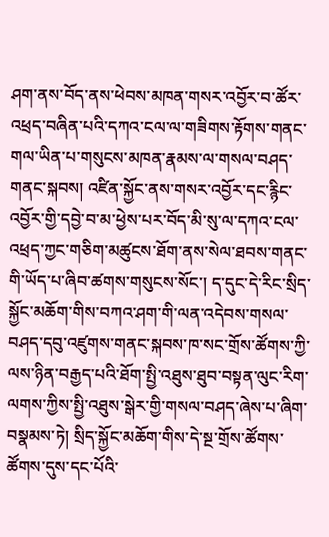ཤག་ནས་བོད་ནས་ཕེབས་མཁན་གསར་འབྱོར་བ་ཚོར་འཕྲད་བཞིན་པའི་དཀའ་ངལ་ལ་གཟིགས་རྟོགས་གནང་གལ་ཡིན་པ་གསུངས་མཁན་རྣམས་ལ་གསལ་བཤད་གནང་སྐབས། འཛིན་སྐྱོང་ནས་གསར་འབྱོར་དང་རྙིང་འབྱོར་གྱི་དབྱེ་བ་མ་ཕྱེས་པར་བོད་མི་སུ་ལ་དཀའ་ངལ་འཕྲད་ཀྱང་གཅིག་མཚུངས་ཐོག་ནས་སེལ་ཐབས་གནང་གི་ཡོད་པ་ཞིབ་ཚགས་གསུངས་སོང་། ད་དུང་དེ་རིང་སྲིད་སྐྱོང་མཆོག་གིས་བཀའ་ཤག་གི་ལན་འདེབས་གསལ་བཤད་དབུ་འཛུགས་གནང་སྐབས་ཁ་སང་གྲོས་ཚོགས་ཀྱི་ལས་ཉིན་བརྒྱད་པའི་ཐོག་སྤྱི་འཐུས་ཐུབ་བསྟན་ལུང་རིག་ལགས་ཀྱིས་སྤྱི་འཐུས་སྒེར་གྱི་གསལ་བཤད་ཞེས་པ་ཞིག་བསྣམས་ཏེ། སྲིད་སྐྱོང་མཆོག་གིས་དེ་སྔ་གྲོས་ཚོགས་ཚོགས་དུས་དང་པོའི་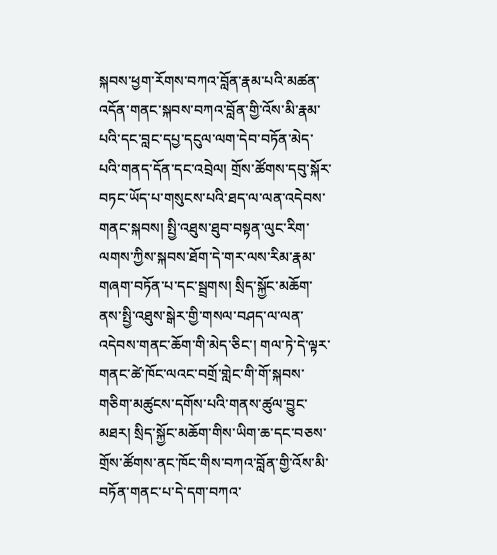སྐབས་ཕྱག་རོགས་བཀའ་བློན་རྣམ་པའི་མཚན་འདོན་གནང་སྐབས་བཀའ་བློན་གྱི་འོས་མི་རྣམ་པའི་དང་བླང་དཔྱ་དངུལ་ལག་དེབ་བཏོན་མེད་པའི་གནད་དོན་དང་འབྲེལ། གྲོས་ཚོགས་དབུ་སྐོར་བཏང་ཡོད་པ་གསུངས་པའི་ཐད་ལ་ལན་འདེབས་གནང་སྐབས། སྤྱི་འཐུས་ཐུབ་བསྟན་ལུང་རིག་ལགས་ཀྱིས་སྐབས་ཐོག་དེ་གར་ལས་རིམ་རྣམ་གཞག་བཏོན་པ་དང་སྦྲགས། སྲིད་སྐྱོང་མཆོག་ནས་སྤྱི་འཐུས་སྒེར་གྱི་གསལ་བཤད་ལ་ལན་འདེབས་གནང་ཆོག་གི་མེད་ཅིང་། གལ་ཏེ་དེ་ལྟར་གནང་ཚེ་ཁོང་ལའང་བགྲོ་གླེང་གི་གོ་སྐབས་གཅིག་མཚུངས་དགོས་པའི་གནས་ཚུལ་བྱུང་མཐར། སྲིད་སྐྱོང་མཆོག་གིས་ཡིག་ཆ་དང་བཅས་གྲོས་ཚོགས་ནང་ཁོང་གིས་བཀའ་བློན་གྱི་འོས་མི་བཏོན་གནང་པ་དེ་དག་བཀའ་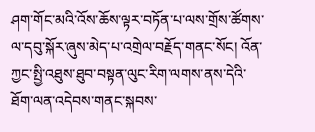ཤག་གོང་མའི་འོས་ཆོས་ལྟར་བཏོན་པ་ལས་གྲོས་ཚོགས་ལ་དབུ་སྐོར་ཞུས་མེད་པ་འགྲེལ་བརྗོད་གནང་སོང། འོན་ཀྱང་སྤྱི་འཐུས་ཐུབ་བསྟན་ལུང་རིག་ལགས་ནས་དེའི་ཐོག་ལན་འདེབས་གནང་སྐབས་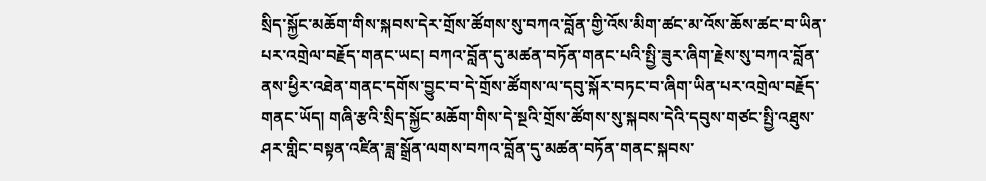སྲིད་སྐྱོང་མཆོག་གིས་སྐབས་དེར་གྲོས་ཚོགས་སུ་བཀའ་བློན་གྱི་འོས་མིག་ཚང་མ་འོས་ཆོས་ཚང་བ་ཡིན་པར་འགྲེལ་བརྗོད་གནང་ཡང། བཀའ་བློན་དུ་མཚན་བཏོན་གནང་པའི་སྤྱི་ཟུར་ཞིག་རྗེས་སུ་བཀའ་བློན་ནས་ཕྱིར་འཐེན་གནང་དགོས་བྱུང་བ་དེ་གྲོས་ཚོགས་ལ་དབུ་སྐོར་བཏང་བ་ཞིག་ཡིན་པར་འགྲེལ་བརྗོད་གནང་ཡོད། གཞི་རྩའི་སྲིད་སྐྱོང་མཆོག་གིས་དེ་སྔའི་གྲོས་ཚོགས་སུ་སྐབས་དེའི་དབུས་གཙང་སྤྱི་འཐུས་ཤར་གླིང་བསྟན་འཛིན་ཟླ་སྒྲོན་ལགས་བཀའ་བློན་དུ་མཚན་བཏོན་གནང་སྐབས་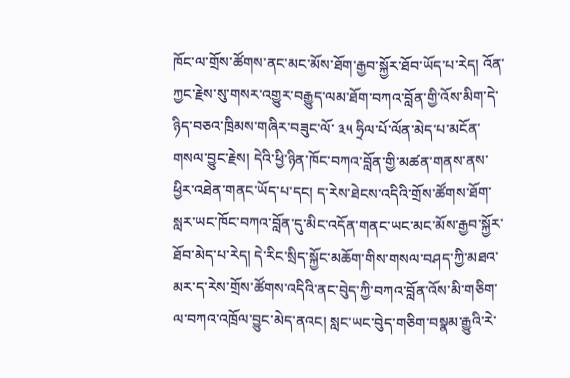ཁོང་ལ་གྲོས་ཚོགས་ནང་མང་མོས་ཐོག་རྒྱབ་སྐྱོར་ཐོབ་ཡོད་པ་རེད། འོན་ཀྱང་རྗེས་སུ་གསར་འགྱུར་བརྒྱུད་ལམ་ཐོག་བཀའ་བློན་གྱི་འོས་མིག་དེ་ཉིད་བཅའ་ཁྲིམས་གཞིར་བཟུང་ལོ་ ༣༥ ཧྲིལ་པོ་ལོན་མེད་པ་མངོན་གསལ་བྱུང་རྗེས། དེའི་ཕྱི་ཉིན་ཁོང་བཀའ་བློན་གྱི་མཚན་གནས་ནས་ཕྱིར་འཐེན་གནང་ཡོད་པ་དང། ད་རེས་ཐེངས་འདིའི་གྲོས་ཚོགས་ཐོག་སླར་ཡང་ཁོང་བཀའ་བློན་དུ་མིང་འདོན་གནང་ཡང་མང་མོས་རྒྱབ་སྐྱོར་ཐོབ་མེད་པ་རེད། དེ་རིང་སྲིད་སྐྱོང་མཆོག་གིས་གསལ་བཤད་ཀྱི་མཐའ་མར་ད་རེས་གྲོས་ཚོགས་འདིའི་ནང་བེུད་ཀྱི་བཀའ་བློན་འོས་མི་གཅིག་ལ་བཀའ་འཁྲོལ་བྱུང་མེད་ནའང། སླང་ཡང་བེུད་གཅིག་བསྣམ་རྒྱུའི་རེ་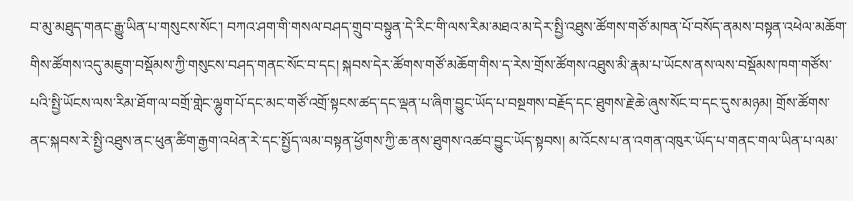བ་མུ་མཐུད་གནང་རྒྱུ་ཡིན་པ་གསུངས་སོང་། བཀའ་ཤག་གི་གསལ་བཤད་གྲུབ་བསྟུན་དེ་རིང་གི་ལས་རིམ་མཐའ་མ་དེར་སྤྱི་འཐུས་ཚོགས་གཙོ་མཁན་པོ་བསོད་ནམས་བསྟན་འཕེལ་མཆོག་གིས་ཚོགས་འདུ་མཇུག་བསྡོམས་ཀྱི་གསུངས་བཤད་གནང་སོང་བ་དང། སྐབས་དེར་ཚོགས་གཙོ་མཆོག་གིས་ད་རེས་གྲོས་ཚོགས་འཐུས་མི་རྣམ་པ་ཡོངས་ནས་ལས་བསྡོམས་ཁག་གཙོས་པའི་སྤྱི་ཡོངས་ལས་རིམ་ཐོག་ལ་བགྲོ་གླེང་ལྷུག་པོ་དང་མང་གཙོ་འགྲོ་སྟངས་ཚད་དང་ལྡན་པ་ཞིག་བྱུང་ཡོད་པ་བསྔགས་བརྗོད་དང་ཐུགས་རྗེ་ཆེ་ཞུས་སོང་བ་དང་དུས་མཉམ། གྲོས་ཚོགས་ནང་སྐབས་རེ་སྤྱི་འཐུས་ནང་ཕུན་ཚིག་རྒྱག་འཕེན་རེ་དང་སྤྱོད་ལམ་བསྟན་ཕྱོགས་ཀྱི་ཆ་ནས་ཐུགས་འཚབ་བྱུང་ཡོད་སྟབས། མ་འོངས་པ་ན་འགན་འཁུར་ཡོད་པ་གནང་གལ་ཡིན་པ་ལམ་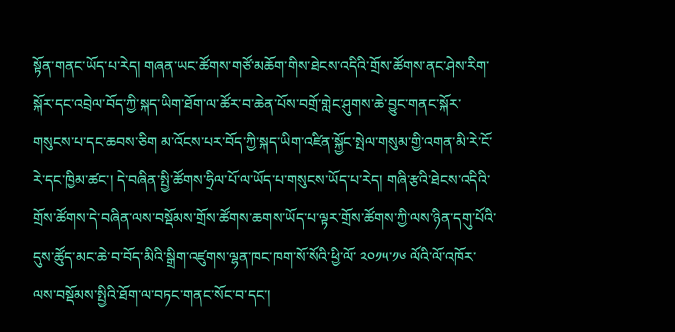སྟོན་གནང་ཡོད་པ་རེད། གཞན་ཡང་ཚོགས་གཙོ་མཆོག་གིས་ཐེངས་འདིའི་གྲོས་ཚོགས་ནང་ཤེས་རིག་སྐོར་དང་འབྲེལ་བོད་ཀྱི་སྐད་ཡིག་ཐོག་ལ་ཚོར་བ་ཆེན་པོས་བགྲོ་གླེང་ཤུགས་ཆེ་བྱུང་གནང་སྐོར་གསུངས་པ་དང་ཆབས་ཅིག མ་འོངས་པར་བོད་ཀྱི་སྐད་ཡིག་འཛིན་སྐྱོང་སྤེལ་གསུམ་གྱི་འགན་མི་རེ་ངོ་རེ་དང་ཁྱིམ་ཚང་། དེ་བཞིན་སྤྱི་ཚོགས་ཧྲིལ་པོ་ལ་ཡོད་པ་གསུངས་ཡོད་པ་རེད། གཞི་རྩའི་ཐེངས་འདིའི་གྲོས་ཚོགས་དེ་བཞིན་ལས་བསྡོམས་གྲོས་ཚོགས་ཆགས་ཡོད་པ་ལྟར་གྲོས་ཚོགས་ཀྱི་ལས་ཉིན་དགུ་པོའི་དུས་ཚོུད་མང་ཆེ་བ་བོད་མིའི་སྒྲིག་འཛུགས་ལྷན་ཁང་ཁག་སོ་སོའི་ཕྱི་ལོ་ ༢༠༡༥་༡༦ ལོའི་ལོ་འཁོར་ལས་བསྡོམས་སྤྱིའི་ཐོག་ལ་བཏང་གནང་སོང་བ་དང་།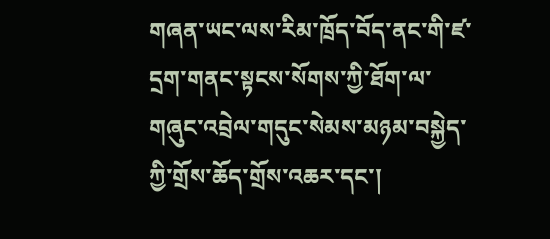གཞན་ཡང་ལས་རིམ་ཁྲོད་བོད་ནང་གི་ཛ་དྲག་གནང་སྟངས་སོགས་ཀྱི་ཐོག་ལ་གཞུང་འབྲེལ་གདུང་སེམས་མཉམ་བསྐྱེད་ཀྱི་གྲོས་ཆོད་གྲོས་འཆར་དང་།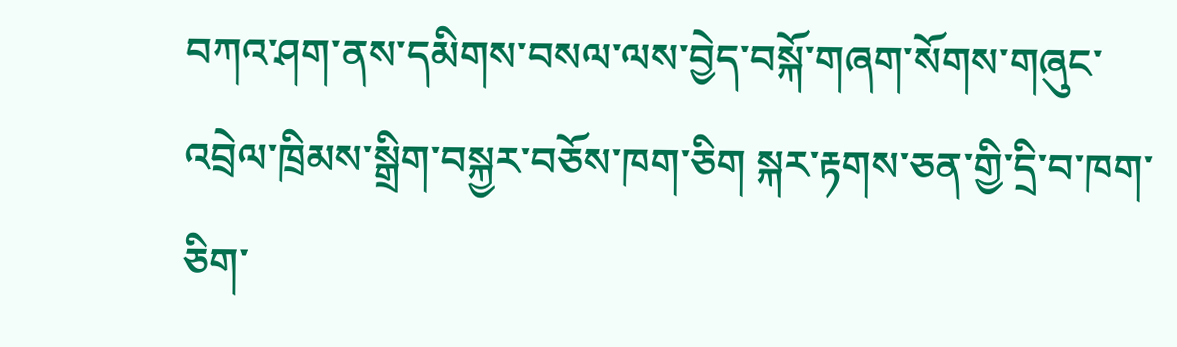བཀའ་ཤག་ནས་དམིགས་བསལ་ལས་བྱེད་བསྐོ་གཞག་སོགས་གཞུང་འབྲེལ་ཁྲིམས་སྒྲིག་བསྐྱར་བཅོས་ཁག་ཅིག སྐར་རྟགས་ཅན་གྱི་དྲི་བ་ཁག་ཅིག་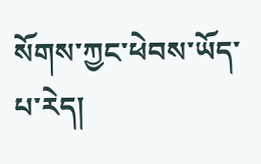སོགས་ཀྱང་ཕེབས་ཡོད་པ་རེད།